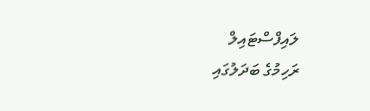ލައިފްސްޓައިލް
ރަހިމުގެ ބަދަލުގައި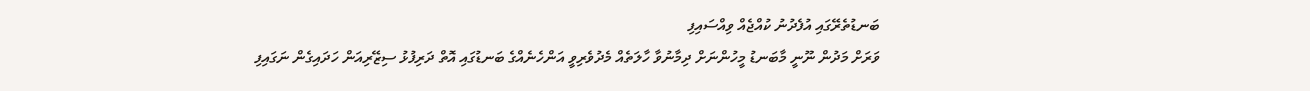ބަނޑުތެރޭގައި އުފެދުނު ކުއްޖެއް ވިއްސައިފި
ވަރަށް މަދުން ނޫނީ މާބަނޑު މީހުންނަށް ދިމާނުވާ ހާލަތެއް މެދުވެރިވީ އަންހެނެއްގެ ބަނޑުގައި އޮތް ދަރިފުޅު ސިޒޭރިއަން ހަދައިގެން ނަގައިފި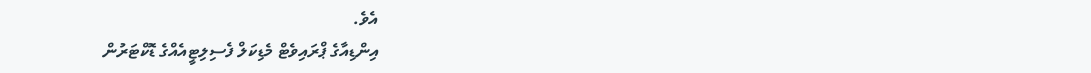އެވެ.
އިންޑިއާގެ ޕްރައިވެޓް މެޑިކަލް ފެސިލިޓީއެއްގެ ޑޮކްޓަރުން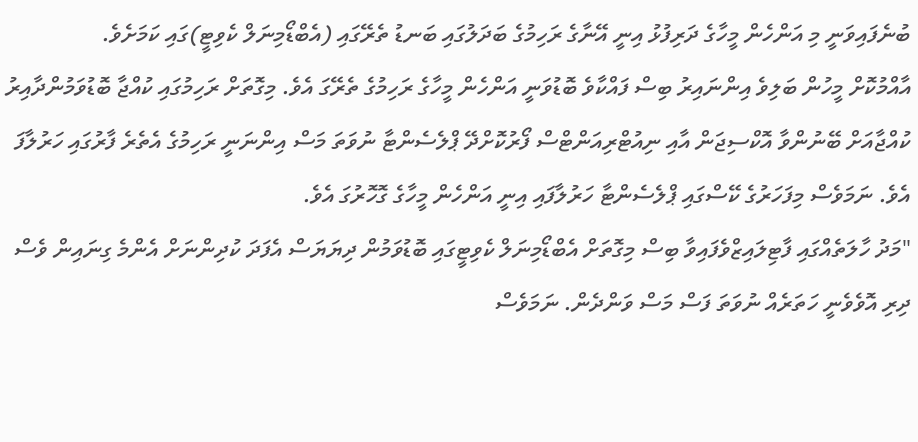ބުނެފައިވަނީ މި އަންހެން މީހާގެ ދަރިފުޅު އިނީ އޭނާގެ ރަހިމުގެ ބަދަލުގައި ބަނޑު ތެރޭގައި (އެބްޑޯމިނަލް ކެވިޓީ)ގައި ކަމަށެވެ.
އާއްމުކޮށް މީހުން ބަލިވެ އިންނައިރު ބިސް ފައްކާވެ ބޮޑުވަނީ އަންހެން މީހާގެ ރަހިމުގެ ތެރޭގަ އެވެ. މިގޮތަށް ރަހިމުގައި ކުއްޖާ ބޮޑުވަމުންދާއިރު ކުއްޖާއަށް ބޭނުންވާ އޮކްސިޖަން އާއި ނިއުޓްރިއަންޓްސް ފޯރުކޮށްދޭ ޕްލެސެންޓާ ނުވަތަ މަސް އިންނަނީ ރަހިމުގެ އެތެރެ ފާރުގައި ހަރުލާފަ އެވެ. ނަމަވެސް މިފަހަރުގެ ކޭސްގައި ޕްލެސެންޓާ ހަރުލާފައި އިނީ އަންހެން މީހާގެ ގޮހޮރުގަ އެވެ.
"މަދު ހާލަތެއްގައި ފާޓިލައިޒްވެފައިވާ ބިސް މިގޮތަށް އެބްޑޯމިނަލް ކެވިޓީގައި ބޮޑުވަމުން ދިޔަޔަސް އެފަދަ ކުދިންނަށް އެންމެ ގިނައިން ވެސް ދިރި އޮވެވެނީ ހަތަރެއް ނުވަތަ ފަސް މަސް ވަންދެން. ނަމަވެސް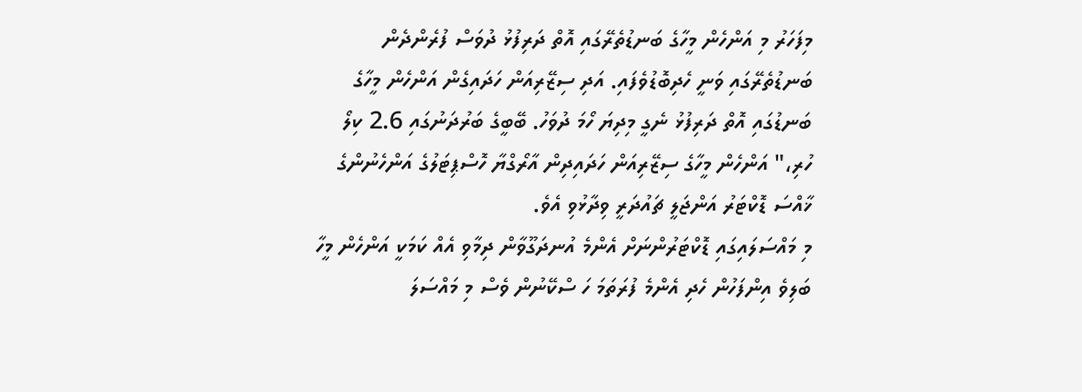މިފަހަރު މި އަންހެން މީހާގެ ބަނޑުތެރޭގައި އޮތް ދަރިފުޅު ދުވަސް ފުރެންދެން ބަނޑުތެރޭގައި ވަނީ ހެދިބޮޑުވެފައި. އަދި ސިޒޭރިއަން ހަދައިގެން އަންހެން މީހާގެ ބަނޑުގައި އޮތް ދަރިފުޅު ނެގީ މިދިޔަ ހޯމަ ދުވަހު. ބޭބީގެ ބަރުދަނުގައި 2.6 ކިލޯ ހުރި،" އަންހެން މީހާގެ ސިޒޭރިއަން ހަދައިދިން އާރޯގްޔާ ހޮސްޕިޓަލުގެ އަންހެނުންގެ ޚާއްސަ ޑޮކްޓަރު އަންޖަލީ ޗައުދަރީ ވިދާޅުވި އެވެ.
މި މައްސަލައިގައި ޑޮކްޓަރުންނަށް އެންމެ އުނދަގޫވާން ދިމާވި އެއް ކަމަކީ އަންހެން މީހާ ބަލިވެ އިންފަހުން ހެދި އެންމެ ފުރަތަމަ ހަ ސްކޭނުން ވެސް މި މައްސަލަ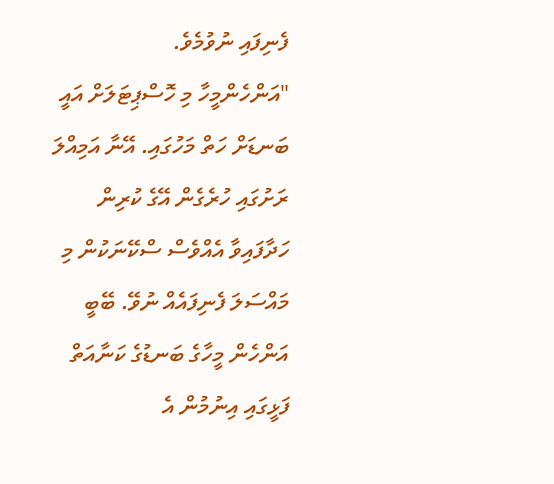ފެނިފައި ނުވުމެވެ.
"އަންހެންމީހާ މި ހޮސްޕިޓަލަށް އައީ ބަނޑަށް ހަތް މަހުގައި. އޭނާ އަމިއްލަ ރަށުގައި ހުރެގެން އޭގެ ކުރިން ހަދާފައިވާ އެއްވެސް ސްކޭނަކުން މި މައްސަލަ ފެނިފައެއް ނުވޭ. ބޭބީ އަންހެން މީހާގެ ބަނޑުގެ ކަނާއަތް ފަޅީގައި އިނުމުން އެ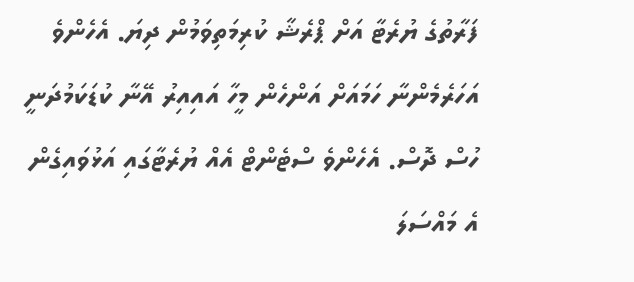ފަރާތުގެ ޔުރެޓާ އަށް ޕްރެޝާ ކުރިމަތިވަމުން ދިޔަ. އެހެންވެ އަހަރެމެންނާ ހަމައަށް އަންހެން މީހާ އައިއިރު އޭނާ ކުޑަކަމުދަނީ ހުސް ދޮސް. އެހެންވެ ސްޓެންޓް އެއް ޔުރެޓާގައި އަޅުވައިގެން އެ މައްސަލަ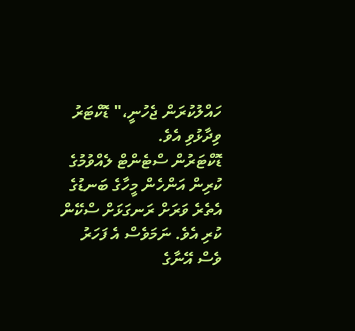ހައްލުކުރަން ޖެހުނީ،" ޑޮކްޓަރު ވިދާޅުވި އެވެ.
ޑޮކްޓަރުން ސްޓެންޓް ލެއްވުމުގެ ކުރިން އަންހެން މީހާގެ ބަނޑުގެ އެތެރެ ވަރަށް ރަނގަޅަށް ސްކޭން ކުރި އެވެ. ނަމަވެސް އެ ފަހަރު ވެސް އޭނާގެ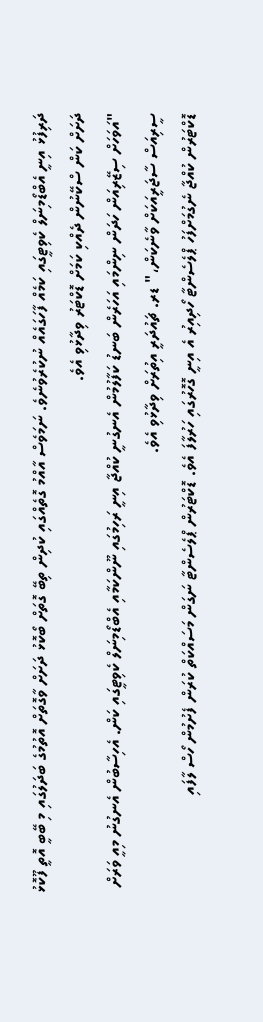ދަރިފުޅު އިނީ އެބްޑޯމިނަލް ކެވިޓީގައި ކަމެއް ފާހަގައެއް ނުކުރެވުނެވެ. ނަމަވެސް އާއްމު ގޮތެއްގައި ކުދިން ތިބޭ ގޮތަށް ބޯކޮޅު ދަށަށް ވާގޮތަށް އޮތުމުގެ ބަދަލުގައި މި ބޭބީ އޮތީ ފޫކޮޅު ދަށަށް ކަން ސްކޭނުން ދެއްކި ކަމަށް ޑޮކްޓަރު ވިދާޅުވި އެވެ.
"އަވަހަށް ސިޒޭރިއަން ހަދަން ނިންމައި އަހަރެން ބަނޑު ކަފާލުމުން އެނގުނީ ކުއްޖާ އިނީ ރަހިމުގައި ނޫންކަމާއި އެބްޑޯމިނަލް ކެވިޓީގައި ކަން. އެހިސާބުން އެނގުނު މިއީ ވަރަށް ސީރިއަސް ސާޖަރީއަކަށް ވާނެކަން،" ޑރ. ޗައުދަރީ އިތުރަށް ވިދާޅުވި އެވެ.
ޑޮކްޓަރުން ކުއްޖާ ނެގުމަށްފަހު ޕްލެސެންޓާ ހޯދިއިރު އެ އިނީ ގޮހޮރުގައި ހަރުލާފަ އެވެ. ޑޮކްޓަރުން ޕްލެސެންޓާ ނަގަން މަސައްކަތް ކުރަން ފެށުމުން ހޯސް ލާފައި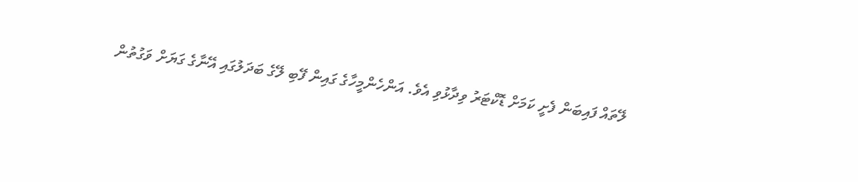ލޭތައް ފައިބަން ފެށީ ކަމަށް ޑޮކްޓަރު ވިދާޅުވި އެވެ. އަންހެންމީހާގެ ގައިން ފޭބި ލޭގެ ބަދަލުގައި އޭނާގެ ގަޔަށް ވަގުތުން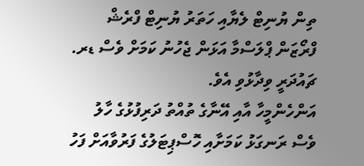ތިން ޔުނިޓް ލެޔާއި ހަތަރު ޔުނިޓް ފްރެޝް ފްރޯޒަން ޕްލަސްމާ އަޅަން ޖެހުނު ކަމަށް ވެސް ޑރ. ޗައުދަރީ ވިދާޅުވި އެވެ.
އަންހެންމީހާ އާއި އޭނާގެ ތުއްތު ދަރިފުޅުގެ ހާލު ވެސް ރަނގަޅު ކަމަށާއި ހޮސްޕިޓަލުގެ ފަރުވާއަށް ފަހު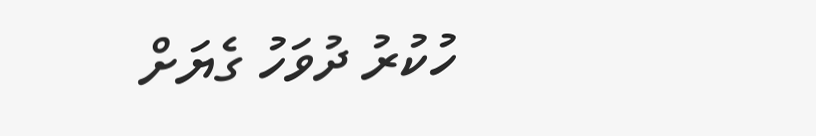ހުކުރު ދުވަހު ގެޔަށް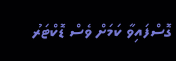ގޮސްފައިވާ ކަމަށް ވެސް ޑޮކްޓަރު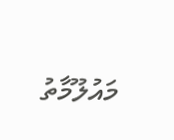މައުލޫމާތު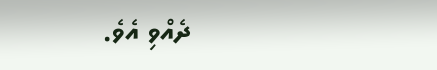ދެއްވި އެވެ.